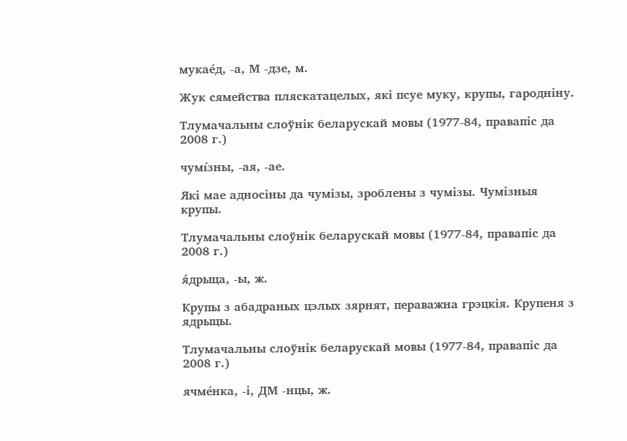мукае́д, ‑а, М ‑дзе, м.

Жук сямейства пляскатацелых, які псуе муку, крупы, гародніну.

Тлумачальны слоўнік беларускай мовы (1977-84, правапіс да 2008 г.)

чумі́зны, ‑ая, ‑ае.

Які мае адносіны да чумізы, зроблены з чумізы. Чумізныя крупы.

Тлумачальны слоўнік беларускай мовы (1977-84, правапіс да 2008 г.)

я́дрыца, ‑ы, ж.

Крупы з абадраных цэлых зярнят, пераважна грэцкія. Крупеня з ядрыцы.

Тлумачальны слоўнік беларускай мовы (1977-84, правапіс да 2008 г.)

ячме́нка, ‑і, ДМ ‑нцы, ж.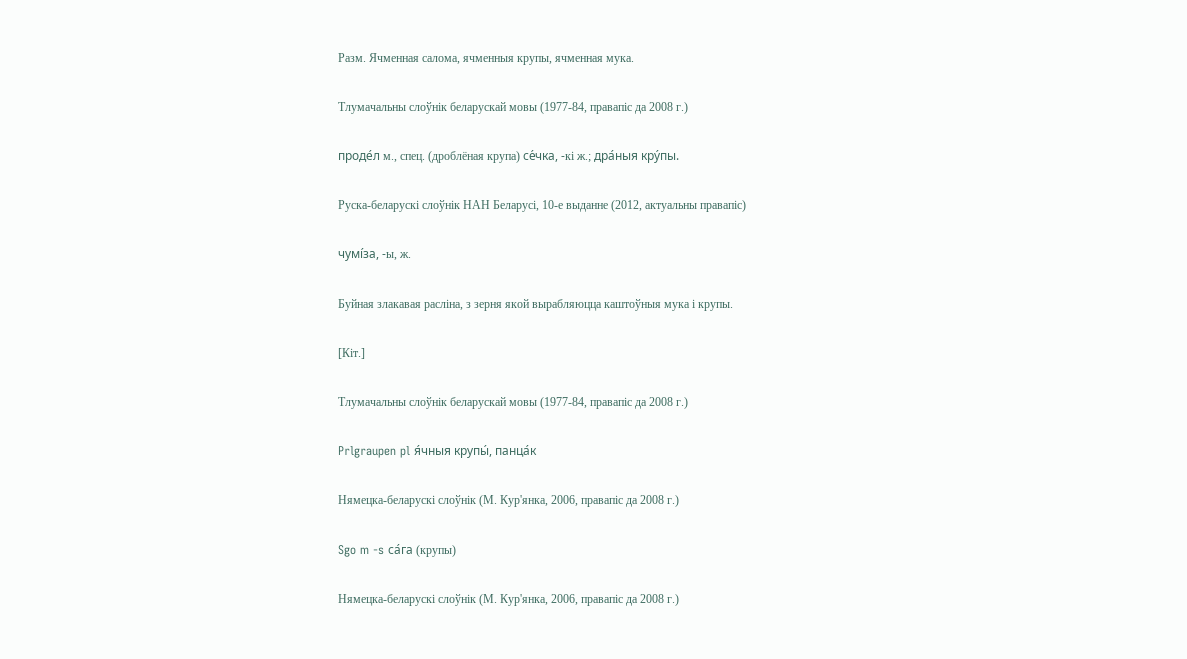Разм. Ячменная салома, ячменныя крупы, ячменная мука.

Тлумачальны слоўнік беларускай мовы (1977-84, правапіс да 2008 г.)

проде́л м., спец. (дроблёная крупа) се́чка, -кі ж.; дра́ныя кру́пы.

Руска-беларускі слоўнік НАН Беларусі, 10-е выданне (2012, актуальны правапіс)

чумі́за, ‑ы, ж.

Буйная злакавая расліна, з зерня якой вырабляюцца каштоўныя мука і крупы.

[Кіт.]

Тлумачальны слоўнік беларускай мовы (1977-84, правапіс да 2008 г.)

Prlgraupen pl я́чныя крупы́, панца́к

Нямецка-беларускі слоўнік (М. Кур'янка, 2006, правапіс да 2008 г.)

Sgo m -s са́га (крупы)

Нямецка-беларускі слоўнік (М. Кур'янка, 2006, правапіс да 2008 г.)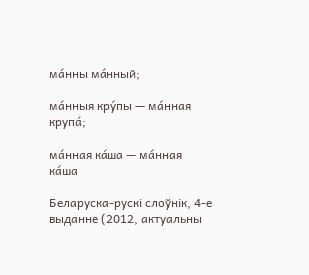ма́нны ма́нный;

ма́нныя кру́пы — ма́нная крупа́;

ма́нная ка́ша — ма́нная ка́ша

Беларуска-рускі слоўнік, 4-е выданне (2012, актуальны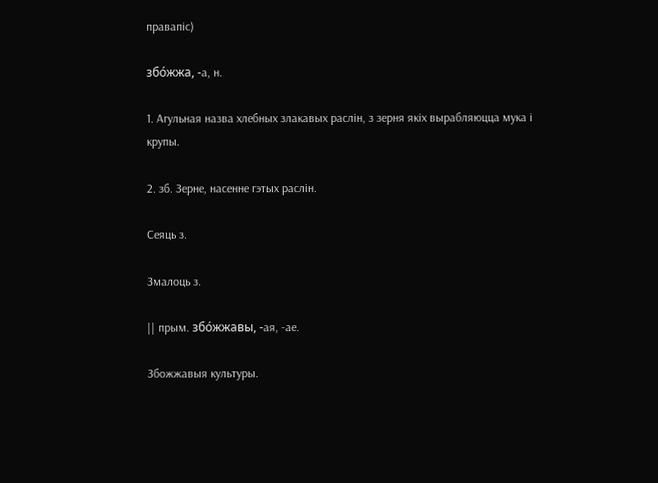правапіс)

збо́жжа, -а, н.

1. Агульная назва хлебных злакавых раслін, з зерня якіх вырабляюцца мука і крупы.

2. зб. Зерне, насенне гэтых раслін.

Сеяць з.

Змалоць з.

|| прым. збо́жжавы, -ая, -ае.

Збожжавыя культуры.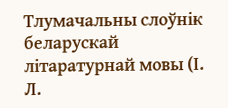Тлумачальны слоўнік беларускай літаратурнай мовы (І. Л.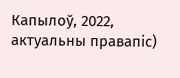Капылоў, 2022, актуальны правапіс)